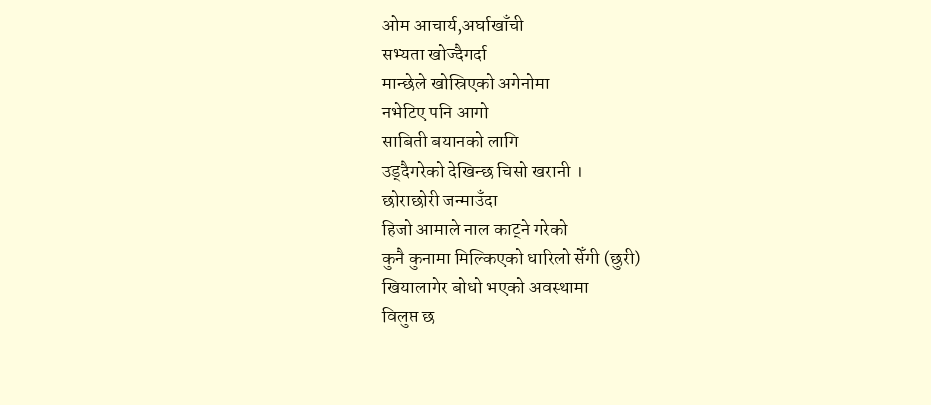ओम आचार्य,अर्घाखाँची
सभ्यता खोज्दैगर्दा
मान्छेले खोस्रिएको अगेनोमा
नभेटिए पनि आगो
साबिती बयानको लागि
उड्दैगरेको देखिन्छ चिसो खरानी ।
छोराछोरी जन्माउँदा
हिजो आमाले नाल काट्ने गरेको
कुनै कुनामा मिल्किएको धारिलो सेँगी (छुरी)
खियालागेर बोधो भएको अवस्थामा
विलुप्त छ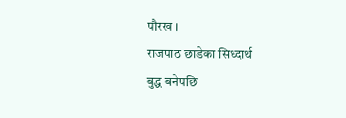पौरख ।
राजपाठ छाडेका सिध्दार्थ
बुद्ध बनेपछि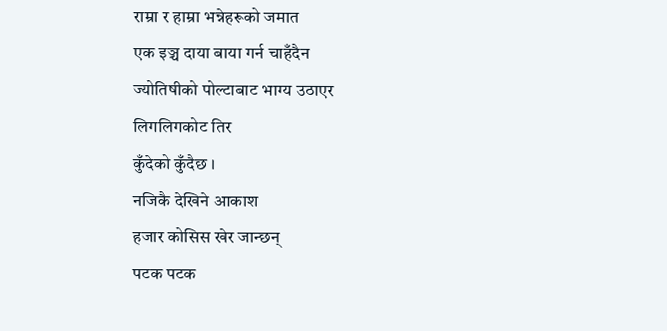राम्रा र हाम्रा भन्नेहरूको जमात
एक इञ्च दाया बाया गर्न चाहँदैन
ज्योतिषीको पोल्टाबाट भाग्य उठाएर
लिगलिगकोट तिर
कुँदेको कुँदैछ ।
नजिकै देखिने आकाश
हजार कोसिस खेर जान्छन्
पटक पटक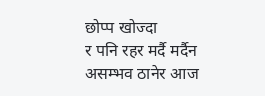छोप्प खोज्दा
र पनि रहर मर्दै मर्दैन
असम्भव ठानेर आज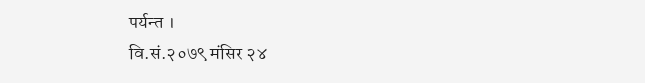पर्यन्त ।
वि.सं.२०७९ मंसिर २४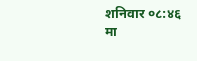शनिवार ०८:४६ मा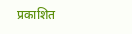प्रकाशित